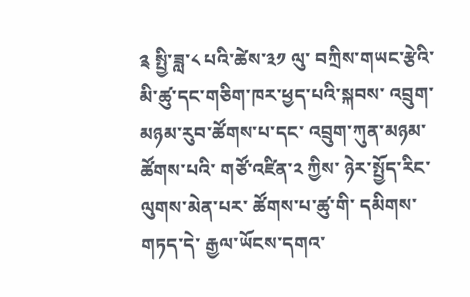༉ སྤྱི་ཟླ་༨ པའི་ཚེས་༣༡ ལུ་ བཀྲིས་གཡང་རྩེའི་ མི་ཚུ་དང་གཅིག་ཁར་ཕྱད་པའི་སྐབས་ འབྲུག་མཉམ་རུབ་ཚོགས་པ་དང་ འབྲུག་ཀུན་མཉམ་ཚོགས་པའི་ གཙོ་འཛིན་༢ ཀྱིས་ ཉེར་སྤྱོད་རིང་ལུགས་མེན་པར་ ཚོགས་པ་ཚུ་གི་ དམིགས་གཏད་དེ་ རྒྱལ་ཡོངས་དགའ་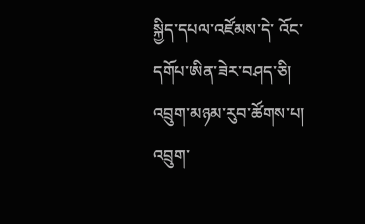སྐྱིད་དཔལ་འཛོམས་དེ་ འོང་དགོཔ་ཨིན་ཟེར་བཤད་ཅི།
འབྲུག་མཉམ་རུབ་ཚོགས་པ།
འབྲུག་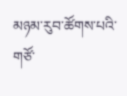མཉམ་རུབ་ཚོགས་པའི་གཙོ་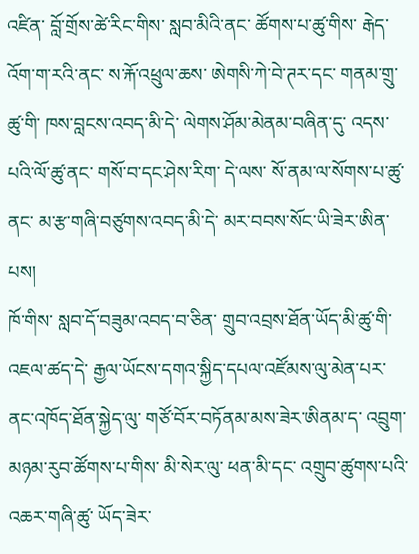འཛིན་ བློ་གྲོས་ཚེ་རིང་གིས་ སླབ་མིའི་ནང་ ཚོགས་པ་ཚུ་གིས་ རྒེད་འོག་ག་རའི་ནང་ ས་རྐོ་འཕྲུལ་ཆས་ ཨེགསི་ཀེ་བེ་ཊར་དང་ གནམ་གྲུ་ཚུ་གི་ ཁས་བླངས་འབད་མི་དེ་ ལེགས་ཤོམ་མེནམ་བཞིན་དུ་ འདས་པའི་ལོ་ཚུ་ནང་ གསོ་བ་དང་ཤེས་རིག་ དེ་ལས་ སོ་ནམ་ལ་སོགས་པ་ཚུ་ནང་ མ་རྩ་གཞི་བཙུགས་འབད་མི་དེ་ མར་བབས་སོང་ཡི་ཟེར་ཨིན་པས།
ཁོ་གིས་ སླབ་དོ་བཟུམ་འབད་བ་ཅིན་ གྲུབ་འབྲས་ཐོན་ཡོད་མི་ཚུ་གི་ འཇལ་ཚད་དེ་ རྒྱལ་ཡོངས་དགའ་སྐྱིད་དཔལ་འཛོམས་ལུ་མེན་པར་ ནང་འཁོད་ཐོན་སྐྱེད་ལུ་ གཙོ་བོར་བཏོནམ་མས་ཟེར་ཨིནམ་ད་ འབྲུག་མཉམ་རུབ་ཚོགས་པ་གིས་ མི་སེར་ལུ་ ཕན་མི་དང་ འགྲུབ་ཚུགས་པའི་ འཆར་གཞི་ཚུ་ ཡོད་ཟེར་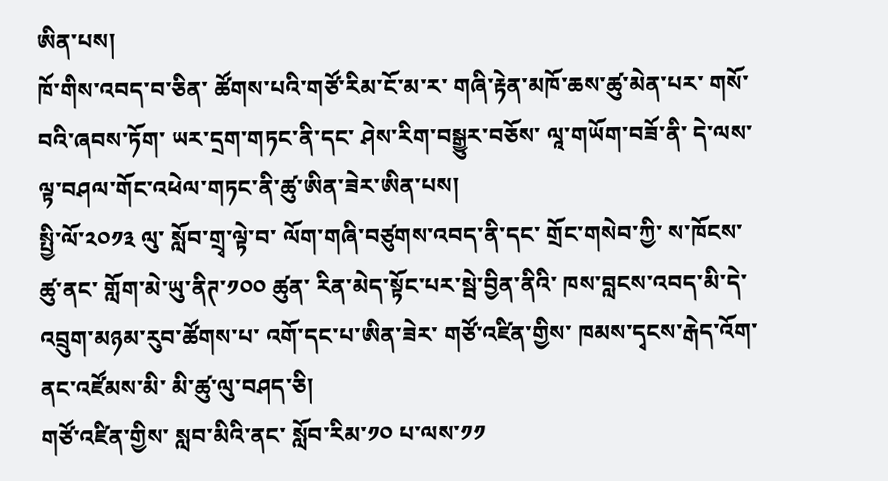ཨིན་པས།
ཁོ་གིས་འབད་བ་ཅིན་ ཚོགས་པའི་གཙོ་རིམ་ངོ་མ་ར་ གཞི་རྟེན་མཁོ་ཆས་ཚུ་མེན་པར་ གསོ་བའི་ཞབས་ཏོག་ ཡར་དྲག་གཏང་ནི་དང་ ཤེས་རིག་བསྒྱུར་བཅོས་ ལཱ་གཡོག་བཟོ་ནི་ དེ་ལས་ ལྟ་བཤལ་གོང་འཕེལ་གཏང་ནི་ཚུ་ཨིན་ཟེར་ཨིན་པས།
སྤྱི་ལོ་༢༠༡༣ ལུ་ སློབ་གྲྭ་ལྟེ་བ་ ལོག་གཞི་བཙུགས་འབད་ནི་དང་ གྲོང་གསེབ་ཀྱི་ ས་ཁོངས་ཚུ་ནང་ གློག་མེ་ཡུ་ནིཊ་༡༠༠ ཚུན་ རིན་མེད་སྟོང་པར་སྦེ་བྱིན་ནིའི་ ཁས་བླངས་འབད་མི་དེ་ འབྲུག་མཉམ་རུབ་ཚོགས་པ་ འགོ་དང་པ་ཨིན་ཟེར་ གཙོ་འཛིན་གྱིས་ ཁམས་དྭངས་རྒེད་འོག་ནང་འཛོམས་མི་ མི་ཚུ་ལུ་བཤད་ཅི།
གཙོ་འཛིན་གྱིས་ སླབ་མིའི་ནང་ སློབ་རིམ་༡༠ པ་ལས་༡༡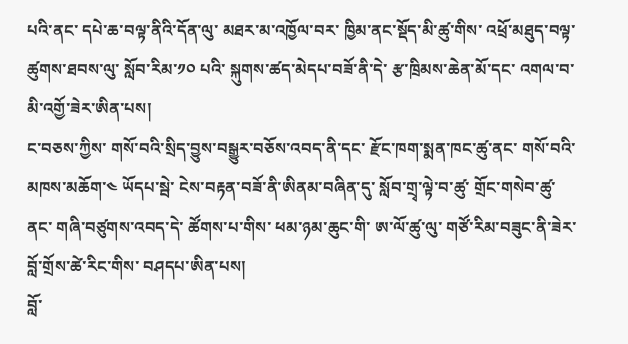པའི་ནང་ དཔེ་ཆ་བལྟ་ནིའི་དོན་ལུ་ མཐར་མ་འཁྱོལ་བར་ ཁྱིམ་ནང་སྡོད་མི་ཚུ་གིས་ འཕྲོ་མཐུད་བལྟ་ཚུགས་ཐབས་ལུ་ སློབ་རིམ་༡༠ པའི་ སྐུགས་ཚད་མེདཔ་བཟོ་ནི་དེ་ རྩ་ཁྲིམས་ཆེན་མོ་དང་ འགལ་བ་མི་འགྱོ་ཟེར་ཨིན་པས།
ང་བཅས་ཀྱིས་ གསོ་བའི་སྲིད་བྱུས་བསྒྱུར་བཅོས་འབད་ནི་དང་ རྫོང་ཁག་སྨན་ཁང་ཚུ་ནང་ གསོ་བའི་མཁས་མཆོག་༤ ཡོདཔ་སྦེ་ ངེས་བརྟན་བཟོ་ནི་ཨིནམ་བཞིན་དུ་ སློབ་གྲྭ་ལྟེ་བ་ཚུ་ གྲོང་གསེབ་ཚུ་ནང་ གཞི་བཙུགས་འབད་དེ་ ཚོགས་པ་གིས་ ཕམ་ཉམ་ཆུང་གི་ ཨ་ལོ་ཚུ་ལུ་ གཙོ་རིམ་བཟུང་ནི་ཟེར་ བློ་གྲོས་ཚེ་རིང་གིས་ བཤདཔ་ཨིན་པས།
བློ་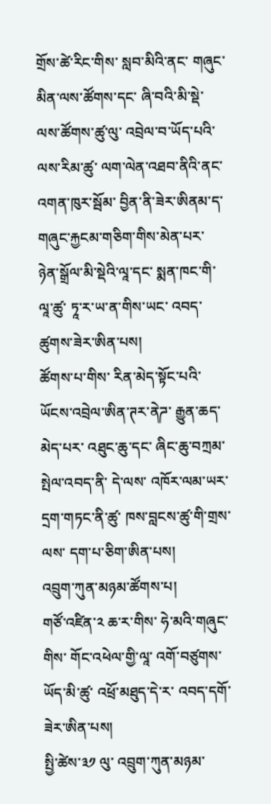གྲོས་ཚེ་རིང་གིས་ སླབ་མིའི་ནང་ གཞུང་མིན་ལས་ཚོགས་དང་ ཞི་བའི་མི་སྡེ་ལས་ཚོགས་ཚུ་ལུ་ འབྲེལ་བ་ཡོད་པའི་ལས་རིམ་ཚུ་ ལག་ལེན་འཐབ་ནིའི་ནང་ འགན་ཁུར་སྦོམ་ བྱིན་ནི་ཟེར་ཨིནམ་ད་ གཞུང་རྐྱངམ་གཅིག་གིས་མེན་པར་ ཉེན་སྒྲོལ་མི་སྡེའི་ལཱ་དང་ སྨན་ཁང་གི་ལཱ་ཚུ་ ཏཱ་ར་ཡ་ན་གིས་ཡང་ འབད་ཚུགས་ཟེར་ཨིན་པས།
ཚོགས་པ་གིས་ རིན་མེད་སྟོང་པའི་ ཡོངས་འབྲེལ་ཨིན་ཊར་ནེཌ་ རྒྱུན་ཆད་མེད་པར་ འཐུང་ཆུ་དང་ ཞིང་ཆུ་བཀྲམ་སྤེལ་འབད་ནི་ དེ་ལས་ འཁོར་ལམ་ཡར་དྲག་གཏང་ནི་ཚུ་ ཁས་བླངས་ཚུ་གི་གྲས་ལས་ དག་པ་ཅིག་ཨིན་པས།
འབྲུག་ཀུན་མཉམ་ཚོགས་པ།
གཙོ་འཛིན་༢ ཆ་ར་གིས་ ཧེ་མའི་གཞུང་གིས་ གོང་འཕེལ་གྱི་ལཱ་ འགོ་བཙུགས་ཡོད་མི་ཚུ་ འཕྲོ་མཐུད་དེ་ར་ འབད་དགོ་ཟེར་ཨིན་པས།
སྤྱི་ཚེས་༣༡ ལུ་ འབྲུག་ཀུན་མཉམ་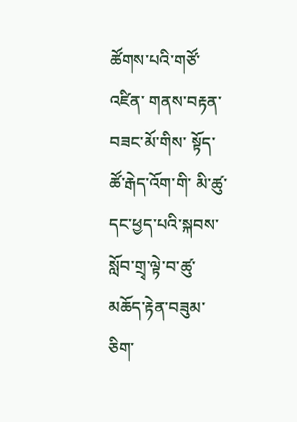ཚོགས་པའི་གཙོ་འཛིན་ གནས་བརྟན་བཟང་མོ་གིས་ སྟོད་ཚོ་རྒེད་འོག་གི་ མི་ཚུ་དང་ཕྱད་པའི་སྐབས་ སློབ་གྲྭ་ལྟེ་བ་ཚུ་ མཆོད་རྟེན་བཟུམ་ཅིག་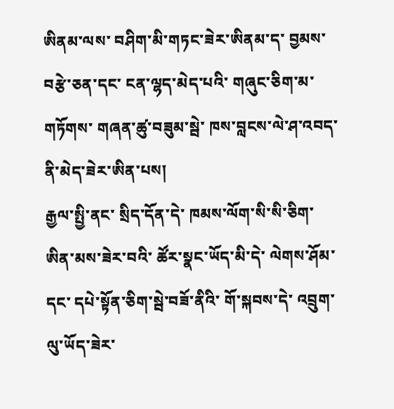ཨིནམ་ལས་ བཤིག་མི་གཏང་ཟེར་ཨིནམ་ད་ བྱམས་བརྩེ་ཅན་དང་ ངན་ལྷད་མེད་པའི་ གཞུང་ཅིག་མ་གཏོགས་ གཞན་ཚུ་བཟུམ་སྦེ་ ཁས་བླངས་ལེ་ཤ་འབད་ནི་མེད་ཟེར་ཨིན་པས།
རྒྱལ་སྤྱི་ནང་ སྲིད་དོན་དེ་ ཁམས་ལོག་སི་སི་ཅིག་ ཨིན་མས་ཟེར་བའི་ ཚོར་སྣང་ཡོད་མི་དེ་ ལེགས་ཤོམ་དང་ དཔེ་སྟོན་ཅིག་སྦེ་བཟོ་ནིའི་ གོ་སྐབས་དེ་ འབྲུག་ལུ་ཡོད་ཟེར་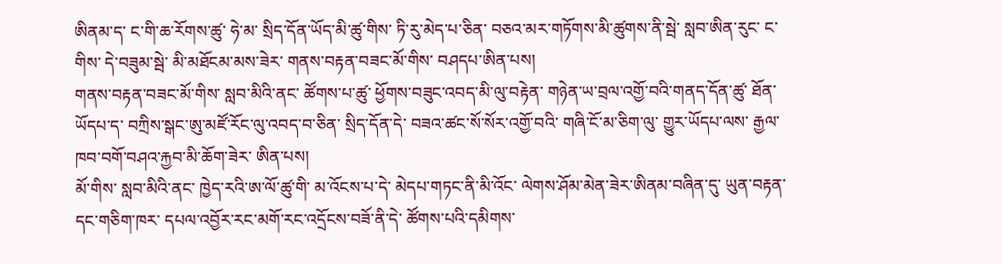ཨིནམ་ད་ ང་གི་ཆ་རོགས་ཚུ་ ཧེ་མ་ སྲིད་དོན་ཡོད་མི་ཚུ་གིས་ ཏི་རུ་མེད་པ་ཅིན་ བཅའ་མར་གཏོགས་མི་ཚུགས་ནི་སྦེ་ སླབ་ཨིན་རུང་ ང་གིས་ དེ་བཟུམ་སྦེ་ མི་མཐོངམ་མས་ཟེར་ གནས་བརྟན་བཟང་མོ་གིས་ བཤདཔ་ཨིན་པས།
གནས་བརྟན་བཟང་མོ་གིས་ སླབ་མིའི་ནང་ ཚོགས་པ་ཚུ་ ཕྱོགས་བཟུང་འབད་མི་ལུ་བརྟེན་ གཉེན་ཡ་བྲལ་འགྱོ་བའི་གནད་དོན་ཚུ་ ཐོན་ཡོདཔ་ད་ བཀྲིས་སྒང་ཨུ་མཛོ་རོང་ལུ་འབད་བ་ཅིན་ སྲིད་དོན་དེ་ བཟའ་ཚང་སོ་སོར་འགྱོ་བའི་ གཞི་ངོ་མ་ཅིག་ལུ་ གྱུར་ཡོདཔ་ལས་ རྒྱལ་ཁབ་བགོ་བཤའ་རྐྱབ་མི་ཆོག་ཟེར་ ཨིན་པས།
མོ་གིས་ སླབ་མིའི་ནང་ ཁྱེད་རའི་ཨ་ལོ་ཚུ་གི་ མ་འོངས་པ་དེ་ མེདཔ་གཏང་ནི་མི་འོང་ ལེགས་ཤོམ་མེན་ཟེར་ཨིནམ་བཞིན་དུ་ ཡུན་བརྟན་དང་གཅིག་ཁར་ དཔལ་འབྱོར་རང་མགོ་རང་འདྲོངས་བཟོ་ནི་དེ་ ཚོགས་པའི་དམིགས་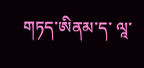གཏད་ཨིནམ་ད་ ལཱ་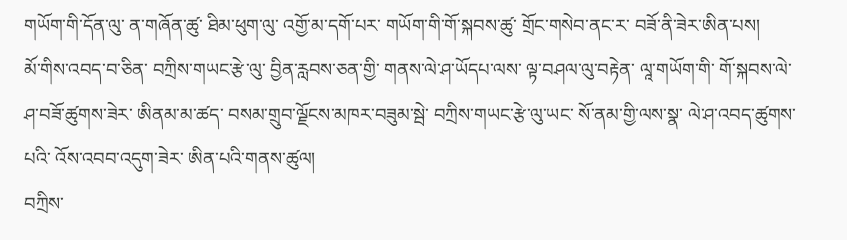གཡོག་གི་དོན་ལུ་ ན་གཞོན་ཚུ་ ཐིམ་ཕུག་ལུ་ འགྱོ་མ་དགོ་པར་ གཡོག་གི་གོ་སྐབས་ཚུ་ གྲོང་གསེབ་ནང་ར་ བཟོ་ནི་ཟེར་ཨིན་པས།
མོ་གིས་འབད་བ་ཅིན་ བཀྲིས་གཡང་རྩེ་ལུ་ བྱིན་རླབས་ཅན་གྱི་ གནས་ལེ་ཤ་ཡོདཔ་ལས་ ལྟ་བཤལ་ལུ་བརྟེན་ ལཱ་གཡོག་གི་ གོ་སྐབས་ལེ་ཤ་བཟོ་ཚུགས་ཟེར་ ཨིནམ་མ་ཚད་ བསམ་གྲུབ་ལྗོངས་མཁར་བཟུམ་སྦེ་ བཀྲིས་གཡང་རྩེ་ལུ་ཡང་ སོ་ནམ་གྱི་ལས་སྣ་ ལེ་ཤ་འབད་ཚུགས་པའི་ འོས་འབབ་འདུག་ཟེར་ ཨིན་པའི་གནས་ཚུལ།
བཀྲིས་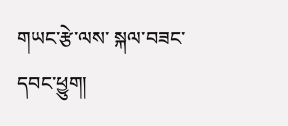གཡང་རྩེ་ལས་ སྐལ་བཟང་དབང་ཕྱུག།